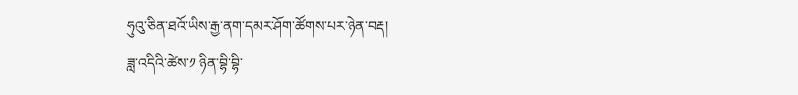ཧུའུ་ཅིན་ཐའོ་ཡིས་རྒྱ་ནག་དམར་ཤོག་ཚོགས་པར་ཉེན་བརྡ།
ཟླ་འདིའི་ཚེས་༡ ཉིན་བྷི་བྷི་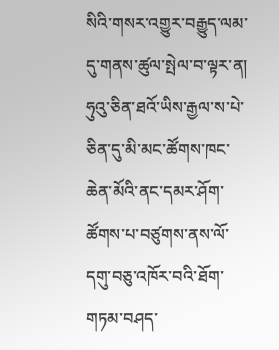སིའི་གསར་འགྱུར་བརྒྱུད་ལམ་དུ་གནས་ཚུལ་སྤེལ་བ་ལྟར་ན། ཧུའུ་ཅིན་ཐའོ་ཡིས་རྒྱལ་ས་པེ་ཅིན་དུ་མི་མང་ཚོགས་ཁང་ཆེན་མོའི་ནང་དམར་ཤོག་ཚོགས་པ་བཙུགས་ནས་ལོ་དགུ་བཅུ་འཁོར་བའི་ཐོག་གཏམ་བཤད་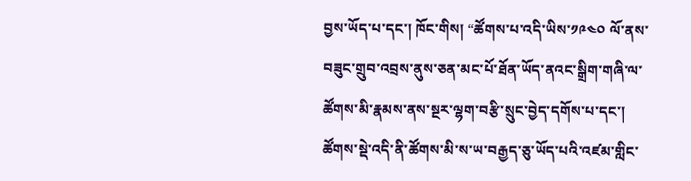བྱས་ཡོད་པ་དང་། ཁོང་གིས། “ཚོགས་པ་འདི་ཡིས་༡༩༤༠ ལོ་ནས་བཟུང་གྲུབ་འབྲས་ནུས་ཅན་མང་པོ་ཐོན་ཡོད་ནའང་སྒྲིག་གཞི་ལ་ཚོགས་མི་རྣམས་ནས་སྔར་ལྷག་བརྩི་སྲུང་བྱེད་དགོས་པ་དང་། ཚོགས་སྡེ་འདི་ནི་ཚོགས་མི་ས་ཡ་བརྒྱད་ཅུ་ཡོད་པའི་འཛམ་གླིང་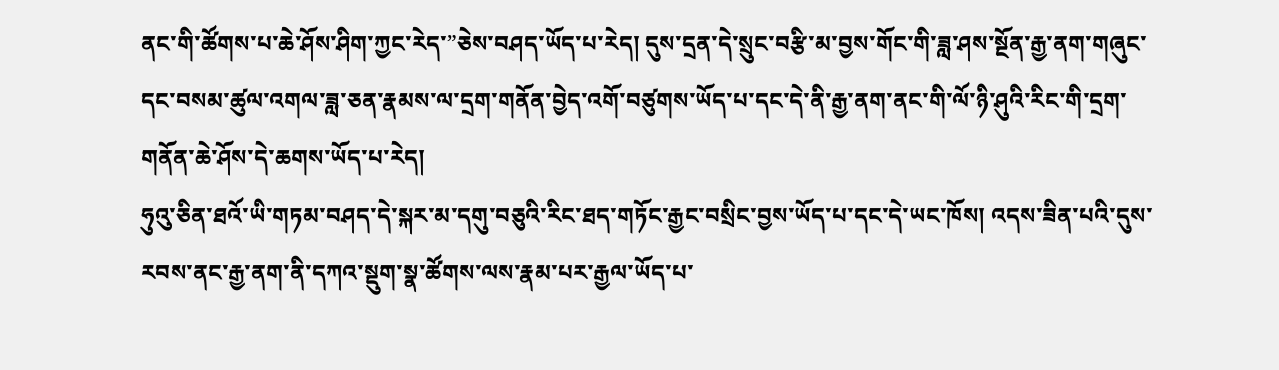ནང་གི་ཚོགས་པ་ཆེ་ཤོས་ཤིག་ཀྱང་རེད་”ཅེས་བཤད་ཡོད་པ་རེད། དུས་དྲན་དེ་སྲུང་བརྩི་མ་བྱས་གོང་གི་ཟླ་ཤས་སྔོན་རྒྱ་ནག་གཞུང་དང་བསམ་ཚུལ་འགལ་ཟླ་ཅན་རྣམས་ལ་དྲག་གནོན་བྱེད་འགོ་བཙུགས་ཡོད་པ་དང་དེ་ནི་རྒྱ་ནག་ནང་གི་ལོ་ཉི་ཤུའི་རིང་གི་དྲག་གནོན་ཆེ་ཤོས་དེ་ཆགས་ཡོད་པ་རེད།
ཧུའུ་ཅིན་ཐའོ་ཡི་གཏམ་བཤད་དེ་སྐར་མ་དགུ་བཅུའི་རིང་ཐད་གཏོང་རྒྱང་བསྲིང་བྱས་ཡོད་པ་དང་དེ་ཡང་ཁོས། འདས་ཟིན་པའི་དུས་རབས་ནང་རྒྱ་ནག་ནི་དཀའ་སྡུག་སྣ་ཚོགས་ལས་རྣམ་པར་རྒྱལ་ཡོད་པ་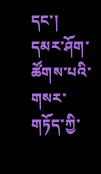དང་། དམར་ཤོག་ཚོགས་པའི་གསར་གཏོད་ཀྱི་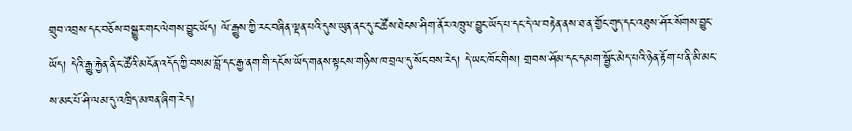གྲུབ་འབྲས་དང་བཅོས་བསྒྱུར་གང་ལེགས་བྱུང་ཡོད། ལོ་རྒྱུས་ཀྱི་རང་བཞིན་ལྡན་པའི་དུས་ཡུན་ནང་དུ་ང་ཚོས་ཐེངས་ཤིག་ནོར་འཁྲུལ་བྱུང་ཡོད་པ་དང་དེ་ལ་བརྟེན་ནས་ཐ་ན་གྱོང་གུད་དང་འཐུས་ཤོར་སོགས་བྱུང་ཡོད། དེའི་རྒྱུ་རྐྱེན་ནི་ང་ཚོའི་མངོན་འདོད་ཀྱི་བསམ་བློ་དང་རྒྱ་ནག་གི་དངོས་ཡོད་གནས་སྟངས་གཉིས་ཁ་བྲལ་དུ་སོང་བས་རེད། དེ་ཡང་ཁོང་གིས། གྲབས་ཤོམ་དང་དམག་སྦྱོང་མེད་པའི་ཉེན་རྟོག་པ་ནི་མི་མང་ས་མང་པོ་ཤི་ལམ་དུ་འཁྲིད་མཁན་ཞིག་རེད།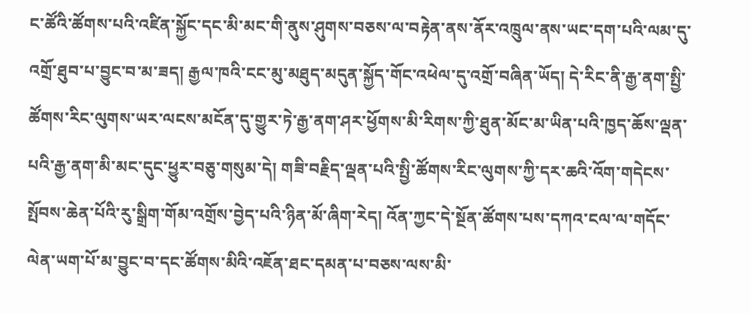ང་ཚོའི་ཚོགས་པའི་འཛིན་སྐྱོང་དང་མི་མང་གི་ནུས་ཤུགས་བཅས་ལ་བརྟེན་ནས་ནོར་འཁྲུལ་ནས་ཡང་དག་པའི་ལམ་དུ་འགྲོ་ཐུབ་པ་བྱུང་བ་མ་ཟད། རྒྱལ་ཁའི་ངང་མུ་མཐུད་མདུན་སྐྱོད་གོང་འཕེལ་དུ་འགྲོ་བཞིན་ཡོད། དེ་རིང་ནི་རྒྱ་ནག་སྤྱི་ཚོགས་རིང་ལུགས་ཡར་ལངས་མངོན་དུ་གྱུར་ཏེ་རྒྱ་ནག་ཤར་ཕྱོགས་མི་རིགས་ཀྱི་ཐུན་མོང་མ་ཡིན་པའི་ཁྱད་ཆོས་ལྡན་པའི་རྒྱ་ནག་མི་མང་དུང་ཕྱུར་བཅུ་གསུམ་དེ། གཟི་བརྗིད་ལྡན་པའི་སྤྱི་ཚོགས་རིང་ལུགས་ཀྱི་དར་ཆའི་འོག་གདེངས་སྤོབས་ཆེན་པོའི་རུ་སྒྲིག་གོམ་འགྲོས་བྱེད་པའི་ཉིན་མོ་ཞིག་རེད། འོན་ཀྱང་དེ་སྔོན་ཚོགས་པས་དཀའ་ངལ་ལ་གདོང་ལེན་ཡག་པོ་མ་བྱུང་བ་དང་ཚོགས་མིའི་འཇོན་ཐང་དམན་པ་བཅས་ལས་མི་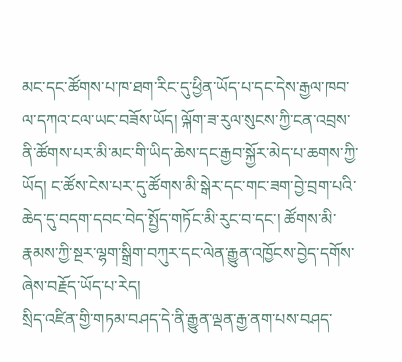མང་དང་ཚོགས་པ་ཁ་ཐག་རིང་དུ་ཕྱིན་ཡོད་པ་དང་དེས་རྒྱལ་ཁབ་ལ་དཀའ་ངལ་ཡང་བཟོས་ཡོད། ལྐོག་ཟ་རུལ་སུངས་ཀྱི་ངན་འབྲས་ནི་ཚོགས་པར་མི་མང་གི་ཡིད་ཆེས་དང་རྒྱབ་སྐྱོར་མེད་པ་ཆགས་ཀྱི་ཡོད། ང་ཚོས་ངེས་པར་དུ་ཚོགས་མི་སྒེར་དང་གང་ཟག་བྱེ་བྲག་པའི་ཆེད་དུ་བདག་དབང་བེད་སྤྱོད་གཏོང་མི་རུང་བ་དང་། ཚོགས་མི་རྣམས་ཀྱི་སྔར་ལྷག་སྒྲིག་བཀུར་དང་ལེན་རྒྱུན་འཁྱོངས་བྱེད་དགོས་ཞེས་བརྗོད་ཡོད་པ་རེད།
སྲིད་འཛིན་གྱི་གཏམ་བཤད་དེ་ནི་རྒྱུན་ལྡན་རྒྱ་ནག་པས་བཤད་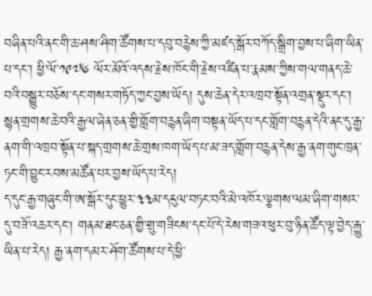བཞིན་པའི་ནང་གི་ཆ་ཤས་ཤིག་ཚོགས་པ་དབུ་བརྙེས་ཀྱི་མཛད་སྒོར་བཀོད་སྒྲིག་བྱས་པ་ཞིག་ཡིན་པ་དང་། ཕྱི་ལོ་༡༩༧༦ ལོར་མོའོ་འདས་རྗེས་ཁོང་གི་རྗེས་འཛིན་པ་རྣམས་ཀྱིས་གལ་གནད་ཆེ་བའི་བསྒྱུར་བཅོས་དང་གསར་གཏོད་ཀྱང་བྱས་ཡོད། དུས་ཆེན་དེར་འཁྲབ་སྟོན་འགྲན་སྡུར་དང་། སྙན་གྲགས་ཆེ་བའི་རྒྱལ་ཞེན་ཅན་གྱི་གློག་བརྙན་ཞིག་བསྟན་ཡོད་པ་དང་གློག་བརྙན་དེའི་ནང་དུ་རྒྱ་ནག་གི་འཁྲབ་སྟོན་པ་སྐད་གྲགས་ཆེ་གྲས་ཁག་ཡོད་པ་མ་ཟད་གློག་བརྙན་དེས་རྒྱ་ནག་གུང་ཁྲན་ཏང་གི་བྱུང་རབས་མཚོན་པར་བྱས་ཡོད་པ་རེད།
ད་དུང་རྒྱ་གཞུང་གི་ཨ་སྒོར་དུང་ཕྱུར་༣༣མ་དངུལ་བཏང་བའི་མེ་འཁོར་ལྕགས་ལམ་ཞིག་གསར་དུ་བཟོ་འཆར་དང། གནམ་ཐང་ཅན་གྱི་གྲུ་གཟིངས་དང་པོ་དེ་རེས་གཟའ་ཕུར་བུ་ཉིན་ཚོད་ལྟ་བྱེད་རྒྱུ་ཡིན་པ་རེད། རྒྱ་ནག་དམར་ཤོག་ཚོགས་པ་དེ་ཕྱི་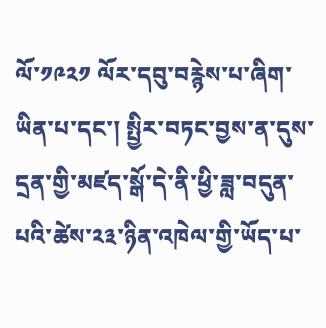ལོ་༡༩༢༡ ལོར་དབུ་བརྙེས་པ་ཞིག་ཡིན་པ་དང་། སྤྱིར་བཏང་བྱས་ན་དུས་དྲན་གྱི་མཛད་སྒོ་དེ་ནི་ཕྱི་ཟླ་བདུན་པའི་ཚེས་༢༣་ཉིན་འཁེལ་གྱི་ཡོད་པ་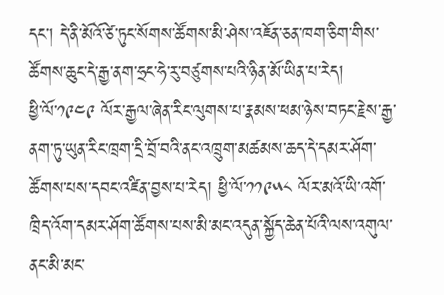དང་། དེ་ནི་མོའོ་ཙེ་ཏུང་སོགས་ཚོགས་མི་ཤེས་འཇོན་ཅན་ཁག་ཅིག་གིས་ཚོགས་ཆུང་དེ་རྒྱ་ནག་ཧྲང་ཧེ་རུ་བཙུགས་པའི་ཉིན་མོ་ཡིན་པ་རེད།
ཕྱི་ལོ་༡༩༤༩ ལོར་རྒྱལ་ཞེན་རིང་ལུགས་པ་རྣམས་ཕམ་ཉེས་བཏང་རྗེས་རྒྱ་ནག་ཏུ་ཡུན་རིང་ཁྲག་དྲི་བྲོ་བའི་ནང་འཁྲུག་མཚམས་ཆད་དེ་དམར་ཤོག་ཚོགས་པས་དབང་འཛིན་བྱས་པ་རེད། ཕྱི་ལོ་༡༡༩༥༨ ལོར་མའོ་ཡི་འགོ་ཁྲིད་འོག་དམར་ཤོག་ཚོགས་པས་མི་མང་འདུན་སྐྱོད་ཆེན་པོའི་ལས་འགུལ་ནང་མི་མང་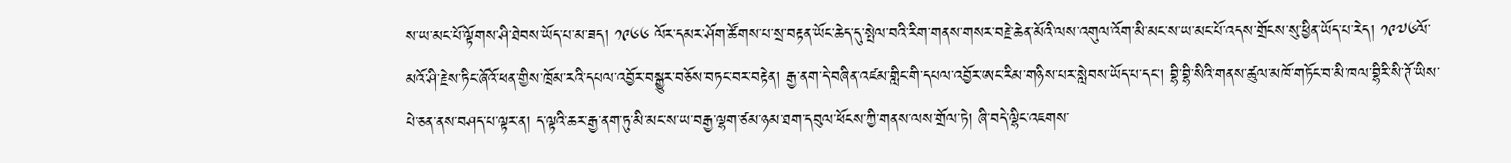ས་ཡ་མང་པོ་ལྟོགས་ཤི་ཐེབས་ཡོད་པ་མ་ཟད། ༡༩༦༦ ལོར་དམར་ཤོག་ཚོགས་པ་སྲ་བརྟན་ཡོང་ཆེད་དུ་སྤེལ་བའི་རིག་གནས་གསར་བརྗེ་ཆེན་མོའི་ལས་འགུལ་འོག་མི་མང་ས་ཡ་མང་པོ་འདས་གྲོངས་སུ་ཕྱིན་ཡོད་པ་རེད། ༡༩༧༦ལོ་མའོ་ཤི་རྗེས་ཏིང་ཞོའོ་ཕན་གྱིས་ཁྲོམ་རའི་དཔལ་འབྱོར་བསྒྱུར་བཅོས་བཏང་བར་བརྟེན། རྒྱ་ནག་དེ་བཞིན་འཛམ་གླིང་གི་དཔལ་འབྱོར་ཨང་རིམ་གཉིས་པར་སླེབས་ཡོད་པ་དང་། བྷི་བྷི་སིའི་གནས་ཚུལ་མཁོ་གཏོང་བ་མི་ཁལ་བྷིརི་སི་ཊོ་ཡིས་པེ་ཅན་ནས་བཤད་པ་ལྟར་ན། ད་ལྟའི་ཆར་རྒྱ་ནག་ཏུ་མི་མང་ས་ཡ་བརྒྱ་ལྷག་ཙམ་ཉམ་ཐག་དབུལ་ཕོངས་ཀྱི་གནས་ལས་གྲོལ་ཏེ། ཞི་བདེ་ལྷིང་འཇགས་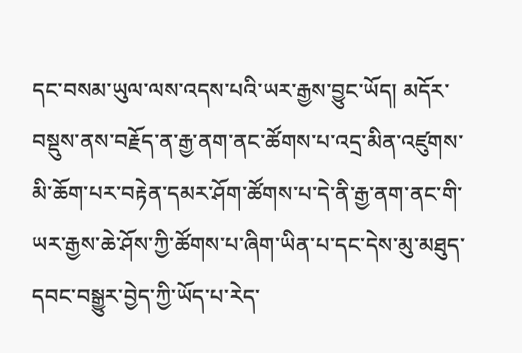དང་བསམ་ཡུལ་ལས་འདས་པའི་ཡར་རྒྱས་བྱུང་ཡོད། མདོར་བསྡུས་ནས་བརྗོད་ན་རྒྱ་ནག་ནང་ཚོགས་པ་འདྲ་མིན་འཛུགས་མི་ཆོག་པར་བརྟེན་དམར་ཤོག་ཚོགས་པ་དེ་ནི་རྒྱ་ནག་ནང་གི་ཡར་རྒྱས་ཆེ་ཤོས་ཀྱི་ཚོགས་པ་ཞིག་ཡིན་པ་དང་དེས་མུ་མཐུད་དབང་བསྒྱུར་བྱེད་ཀྱི་ཡོད་པ་རེད་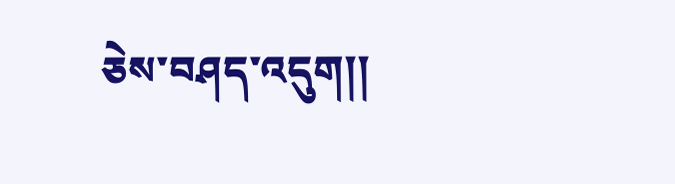ཅེས་བཤད་འདུག།།